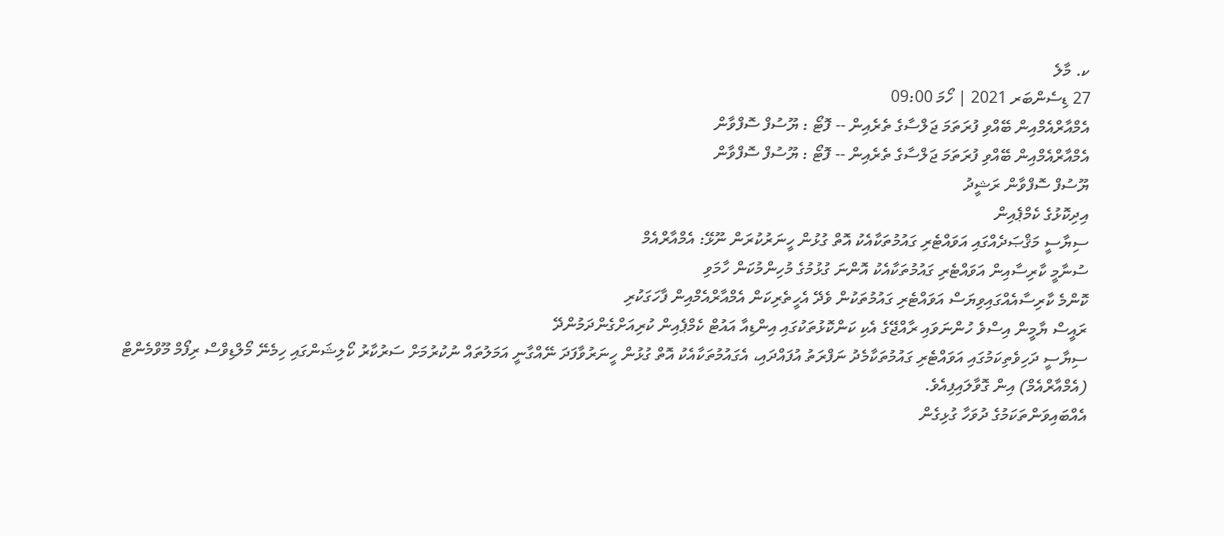ކ. މާލެ
27 ޑިސެންބަރ 2021 | ހޯމަ 09:00
އެމްއާރްއެމްއިން ބޭއްވި ފުރަތަމަ ޖަލްސާގެ ތެރެއިން -- ފޮޓޯ : ޔޫސުފް ސޮފްވާން
އެމްއާރްއެމްއިން ބޭއްވި ފުރަތަމަ ޖަލްސާގެ ތެރެއިން -- ފޮޓޯ : ޔޫސުފް ސޮފްވާން
ޔޫސުފް ސޮފްވާން ރަޝީދު
އިދިކޮޅުގެ ކެމްޕެއިން
ސިޔާސީ މަޤްޞަދެއްގައި އަވައްޓެރި ގައުމުތަކާއެކު އޮތް ގުޅުން ހީނަރުކުރަން ނޫޅޭ: އެމްއާރްއެމް
ސުނާމީ ކާރިސާއިން އަވައްޓެރި ގައުމުތަކާއެކު އޮންނަ ގުޅުމުގެ މުހިންމުކަން ހާމަވި
ކޮންމެ ކާރިސާއެއްގައިވިޔަސް އަވައްޓެރި ގައުމުތަކުން ވެދޭ އެހީތެރިކަން އެމްއާރްއެމްއިން ފާހަގަކުރި
ރައީސް ޔާމީން އިސްވެ ހުންނަވައި ރާއްޖޭގެ އެކި ކަންކޮޅުތަކުގައި އިންޑިއާ އައުޓް ކެމްޕެއިން ކުރިއަށްގެންދަމުންދޭ
ސިޔާސީ ދަހިވެތިކަމުގައި އަވައްޓެރި ގައުމުތަކާމެދު ނަފްރަތު އުފައްދައި، އެގައުމުތަކާއެކު އޮތް ގުޅުން ހީނަރުވާފަދަ ނޭއްގާނީ އަމަލުތައް ނުކުރުމަށް ސަރުކާރު ކޯލިޝަންގައި ހިމެނޭ މޯލްޑިވްސް ރިފޯމް މޫވްމެންޓް (އެމްއާރްއެމް) އިން ގޮވާލައިފިއެވެ.
އެއްބައިވަންތަކަމުގެ ދުވަހާ ގުޅިގެން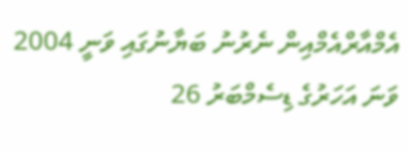އެމްއާރްއެމްއިން ނެރުނު ބަޔާނުގައި ވަނީ 2004 ވަނަ އަހަރުގެ ޑިސެމްބަރު 26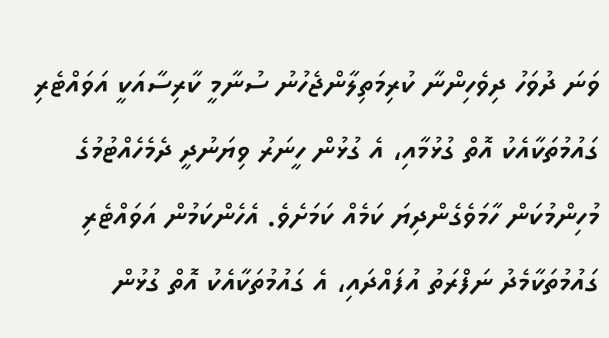ވަނަ ދުވަހު ދިވެހިންނާ ކުރިމަތިލާންޖެހުނު ސުނާމީ ކާރިސާއަކީ އަވައްޓެރި ގައުމުތަކާއެކު އޮތް ގުޅުމާއި، އެ ގުޅުން ހީނަރު ވިޔަނުދީ ދެމެހެއްޓުމުގެ މުހިންމުކަން ހާމަވެގެންދިޔަ ކަމެއް ކަމަށެވެ. އެހެންކަމުން އަވައްޓެރި ގައުމުތަކާމެދު ނަފްރަތު އުފައްދައި، އެ ގައުމުތަކާއެކު އޮތް ގުޅުން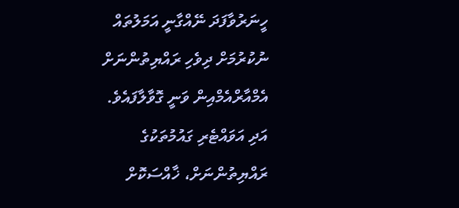ހީނަރުވާފަދަ ނޭއްގާނީ އަމަލުތައް ނުކުރުމަށް ދިވެހި ރައްޔިތުންނަށް އެމްއާރްއެމްއިން ވަނީ ގޮވާލާފައެވެ.
އަދި އަވައްޓެރި ގައުމުތަކުގެ ރައްޔިތުންނަށް، ޚާއްސަކޮށް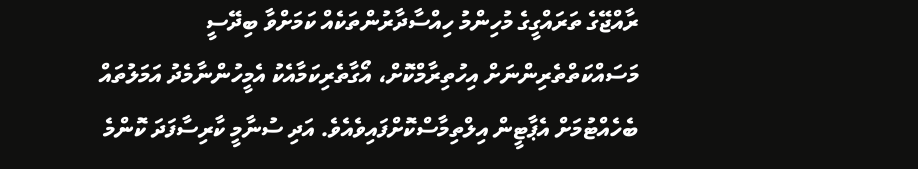ރާއްޖޭގެ ތަރައްގީގެ މުހިންމު ހިއްސާދާރުންތަކެއް ކަމަށްވާ ބިދޭސީ މަސައްކަތްތެރިންނަށް އިހުތިރާމްކޮށް، އޯގާތެރިކަމާއެކު އެމީހުންނާމެދު އަމަލުތައް ބެހެއްޓުމަށް އެޕާޓީން އިލްތިމާސްކޮށްފައިވެއެވެ. އަދި ސުނާމީ ކާރިސާފަދަ ކޮންމެ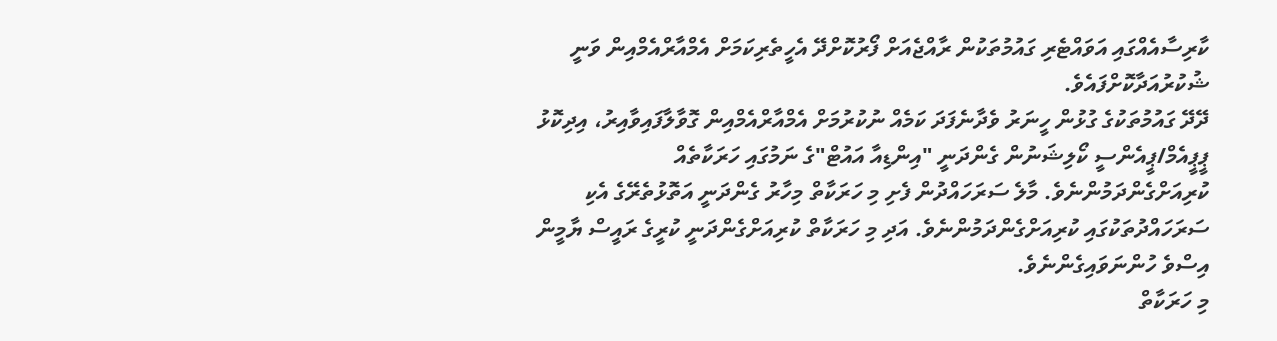ކާރިސާއެއްގައި އަވައްޓެރި ގައުމުތަކުން ރާއްޖެއަށް ފޯރުކޮށްދޭ އެހީތެރިކަމަށް އެމްއާރްއެމްއިން ވަނީ ޝުކުރުއަދާކޮށްފައެވެ.
ދޭދޭ ގައުމުތަކުގެ ގުޅުން ހީނަރު ވެދާނެފަދަ ކަމެއް ނުކުރުމަށް އެމްއާރްއެމްއިން ގޮވާލާފައިވާއިރު، އިދިކޮޅު ޕީޕީއެމް/ޕީއެންސީ ކޯލިޝަނުން ގެންދަނީ "އިންޑިއާ އައުޓް"ގެ ނަމުގައި ހަރަކާތެއް ކުރިއަށްގެންދަމުންނެވެ. މާލެ ސަރަހައްދުން ފެށި މި ހަރަކާތް މިހާރު ގެންދަނީ އަތޮޅުތެރޭގެ އެކި ސަރަހައްދުތަކުގައި ކުރިއަށްގެންދަމުންނެވެ. އަދި މި ހަރަކާތް ކުރިއަށްގެންދަނީ ކުރީގެ ރައީސް ޔާމީން އިސްވެ ހުންނަވައިގެންނެވެ.
މި ހަރަކާތް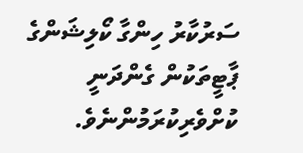ސަރުކާރު ހިންގާ ކޯލިޝަންގެ ޕާޓީތަކުން ގެންދަނީ ކުށްވެރިކުރަމުންނެވެ.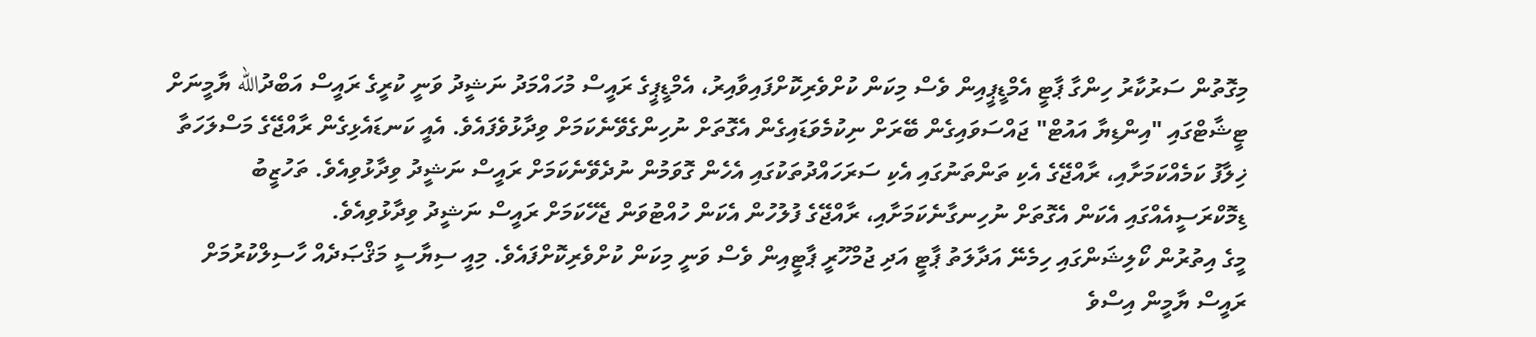މިގޮތުން ސަރުކާރު ހިންގާ ޕާޓީ އެމްޑީޕީއިން ވެސް މިކަން ކުށްވެރިކޮށްފައިވާއިރު، އެމްޑީޕީގެ ރައީސް މުހައްމަދު ނަޝީދު ވަނީ ކުރީގެ ރައީސް އަބްދުالله ޔާމީނަށް ޓީޝާޓްގައި "އިންޑިޔާ އައުޓް" ޖައްސަވައިގެން ބޭރަށް ނިކުމެވަޑައިގެން އެގޮތަށް ނުހިންގެވޭނެކަމަށް ވިދާޅުވެފައެވެ. އެއީ ކަނޑައެޅިގެން ރާއްޖޭގެ މަސްލަހަތާ ޚިލާފު ކަމެއްކަމަށާއި، ރާއްޖޭގެ އެކި ތަންތަނުގައި އެކި ސަރަހައްދުތަކުގައި އެހެން ގޮވަމުން ނުދެވޭނެކަމަށް ރައީސް ނަޝީދު ވިދާޅުވިއެވެ. ތަހުޒީބު ޑިމޮކްރަސީއެއްގައި އެކަން އެގޮތަށް ނުހިނގާނެކަމަށާއި، ރާއްޖޭގެ ފުލުހުން އެކަން ހުއްޓުވަން ޖެހޭކަމަށް ރައީސް ނަޝީދު ވިދާޅުވިއެވެ.
މީގެ އިތުރުން ކޯލިޝަންގައި ހިމެނޭ އަދާލަތު ޕާޓީ އަދި ޖުމްހޫރީ ޕާޓީއިން ވެސް ވަނީ މިކަން ކުށްވެރިކޮށްފައެވެ. މިއީ ސިޔާސީ މަޤްޞަދެއް ހާސިލްކުރުމަށް ރައީސް ޔާމީން އިސްވެ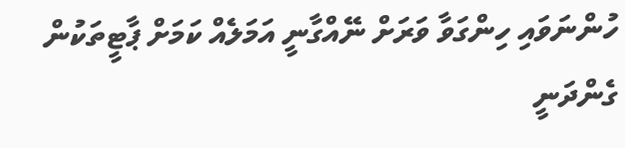ހުންނަވައި ހިންގަވާ ވަރަށް ނޭއްގާނީ އަމަލެއް ކަމަށް ޕާޓީތަކުން ގެންދަނީ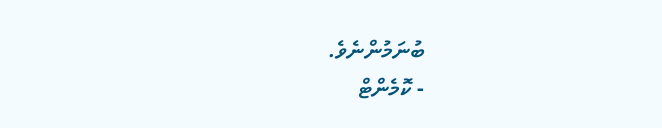ބުނަމުންނެވެ.
- ކޮމެންޓް